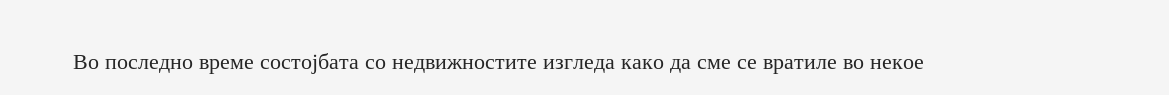Во последно време состојбата со недвижностите изгледа како да сме се вратиле во некое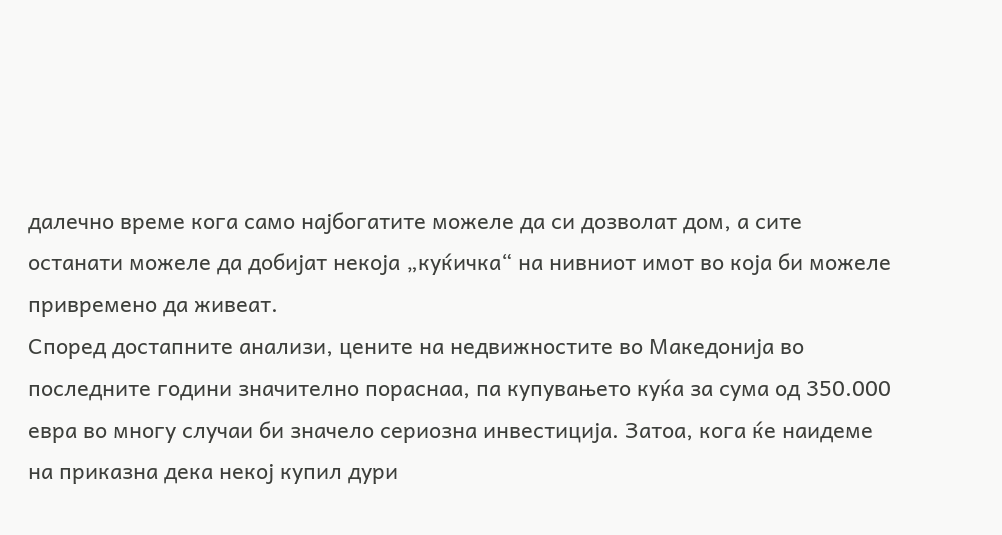далечно време кога само најбогатите можеле да си дозволат дом, а сите останати можеле да добијат некоја „куќичка“ на нивниот имот во која би можеле привремено да живеат.
Според достапните анализи, цените на недвижностите во Македонија во последните години значително пораснаа, па купувањето куќа за сума од 350.000 евра во многу случаи би значело сериозна инвестиција. Затоа, кога ќе наидеме на приказна дека некој купил дури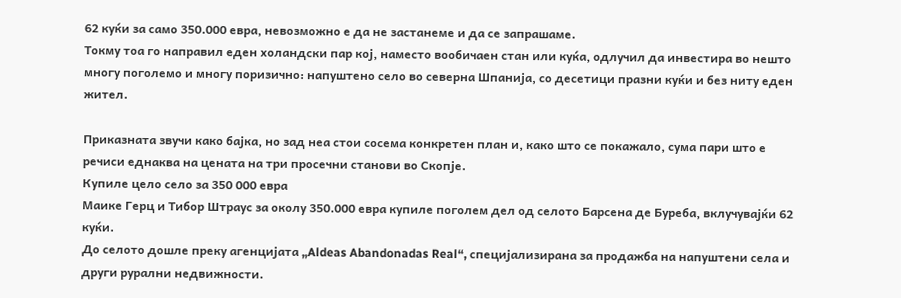62 куќи за само 350.000 евра, невозможно е да не застанеме и да се запрашаме.
Токму тоа го направил еден холандски пар кој, наместо вообичаен стан или куќа, одлучил да инвестира во нешто многу поголемо и многу поризично: напуштено село во северна Шпанија, со десетици празни куќи и без ниту еден жител.

Приказната звучи како бајка, но зад неа стои сосема конкретен план и, како што се покажало, сума пари што е речиси еднаква на цената на три просечни станови во Скопје.
Купиле цело село за 350 000 евра
Маике Герц и Тибор Штраус за околу 350.000 евра купиле поголем дел од селото Барсена де Буреба, вклучувајќи 62 куќи.
До селото дошле преку агенцијата „Aldeas Abandonadas Real“, специјализирана за продажба на напуштени села и други рурални недвижности.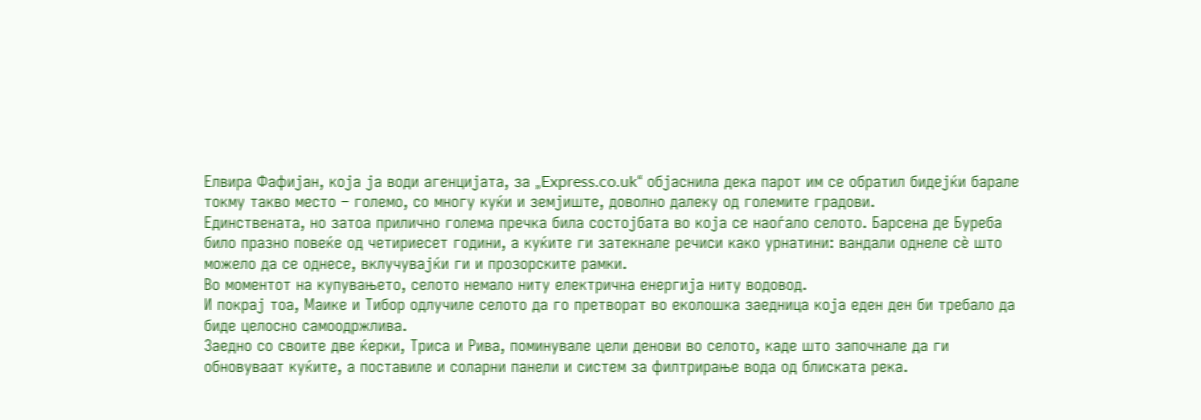Елвира Фафијан, која ја води агенцијата, за „Express.co.uk“ објаснила дека парот им се обратил бидејќи барале токму такво место – големо, со многу куќи и земјиште, доволно далеку од големите градови.
Единствената, но затоа прилично голема пречка била состојбата во која се наоѓало селото. Барсена де Буреба било празно повеќе од четириесет години, а куќите ги затекнале речиси како урнатини: вандали однеле сè што можело да се однесе, вклучувајќи ги и прозорските рамки.
Во моментот на купувањето, селото немало ниту електрична енергија ниту водовод.
И покрај тоа, Маике и Тибор одлучиле селото да го претворат во еколошка заедница која еден ден би требало да биде целосно самоодржлива.
Заедно со своите две ќерки, Триса и Рива, поминувале цели денови во селото, каде што започнале да ги обновуваат куќите, а поставиле и соларни панели и систем за филтрирање вода од блиската река.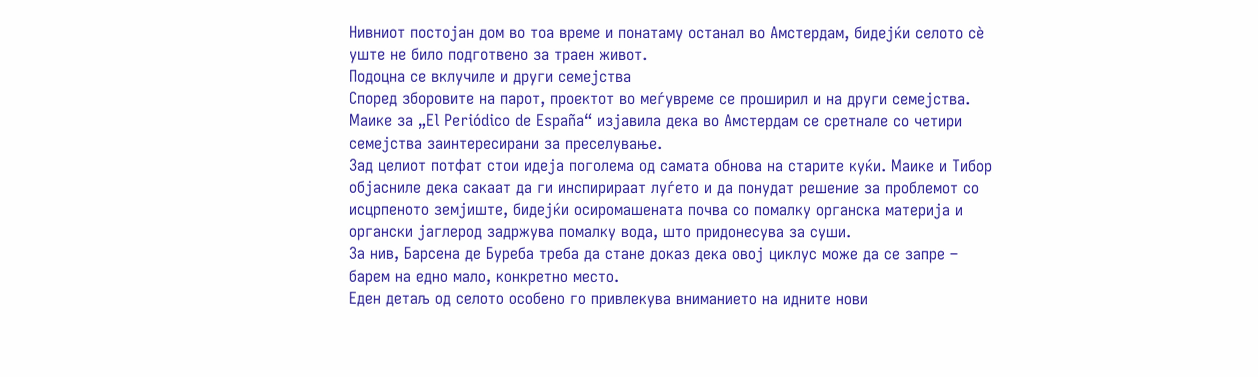Нивниот постојан дом во тоа време и понатаму останал во Амстердам, бидејќи селото сè уште не било подготвено за траен живот.
Подоцна се вклучиле и други семејства
Според зборовите на парот, проектот во меѓувреме се проширил и на други семејства. Маике за „El Periódico de España“ изјавила дека во Амстердам се сретнале со четири семејства заинтересирани за преселување.
Зад целиот потфат стои идеја поголема од самата обнова на старите куќи. Маике и Тибор објасниле дека сакаат да ги инспирираат луѓето и да понудат решение за проблемот со исцрпеното земјиште, бидејќи осиромашената почва со помалку органска материја и органски јаглерод задржува помалку вода, што придонесува за суши.
За нив, Барсена де Буреба треба да стане доказ дека овој циклус може да се запре – барем на едно мало, конкретно место.
Еден детаљ од селото особено го привлекува вниманието на идните нови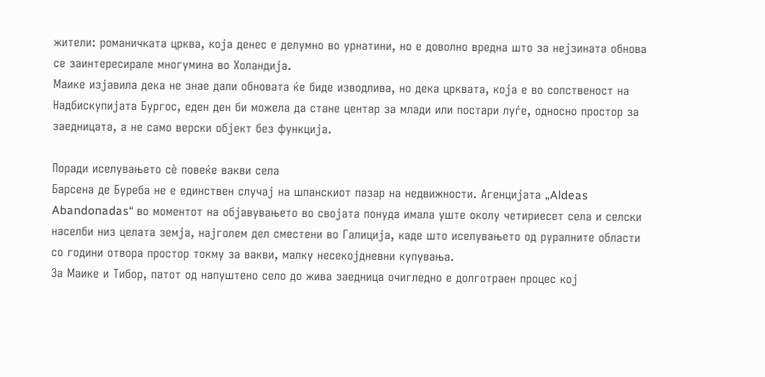жители: романичката црква, која денес е делумно во урнатини, но е доволно вредна што за нејзината обнова се заинтересирале многумина во Холандија.
Маике изјавила дека не знае дали обновата ќе биде изводлива, но дека црквата, која е во сопственост на Надбискупијата Бургос, еден ден би можела да стане центар за млади или постари луѓе, односно простор за заедницата, а не само верски објект без функција.

Поради иселувањето сè повеќе вакви села
Барсена де Буреба не е единствен случај на шпанскиот пазар на недвижности. Агенцијата „Aldeas Abandonadas“ во моментот на објавувањето во својата понуда имала уште околу четириесет села и селски населби низ целата земја, најголем дел сместени во Галиција, каде што иселувањето од руралните области со години отвора простор токму за вакви, малку несекојдневни купувања.
За Маике и Тибор, патот од напуштено село до жива заедница очигледно е долготраен процес кој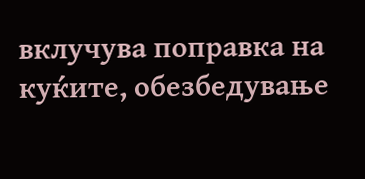вклучува поправка на куќите, обезбедување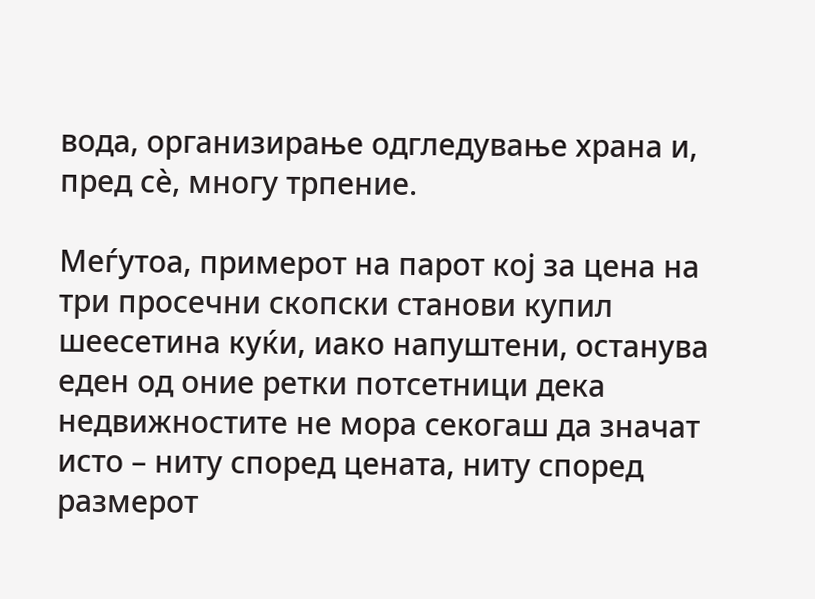вода, организирање одгледување храна и, пред сè, многу трпение.

Меѓутоа, примерот на парот кој за цена на три просечни скопски станови купил шеесетина куќи, иако напуштени, останува еден од оние ретки потсетници дека недвижностите не мора секогаш да значат исто – ниту според цената, ниту според размерот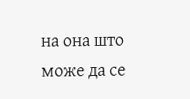на она што може да се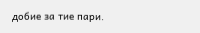добие за тие пари.